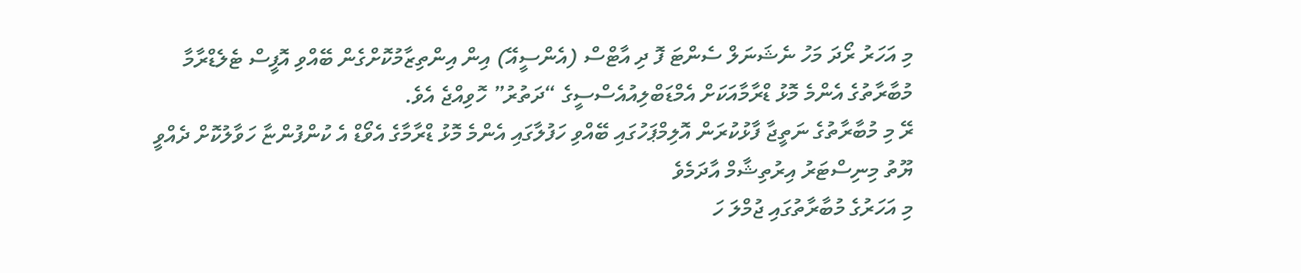މި އަހަރު ރޯދަ މަހު ނެޝަނަލް ސެންޓަ ފޮ ދި އާޓްސް (އެންސީއޭ) އިން އިންތިޒާމުކޮށްގެން ބޭއްވި އޮފީސް ޓެލެޑްރާމާ މުބާރާތުގެ އެންމެ މޮޅު ޑްރާމާއަކަށް އެމްޑަބްލިއުއެސްސީގެ “ދަތުރު” ހޮވިއްޖެ އެވެ.
ރޭ މި މުބާރާތުގެ ނަތީޖާ ފާޅުކުރަން އޮލިމްޕަހުގައި ބޭއްވި ހަފުލާގައި އެންމެ މޮޅު ޑްރާމާގެ އެވޯޑް އެ ކުންފުންޏާ ހަވާލުކޮށް ދެއްވީ ޔޫތު މިނިސްޓަރު އިރުތިޝާމް އާދަމެވެ
މި އަހަރުގެ މުބާރާތުގައި ޖުމްލަ ހަ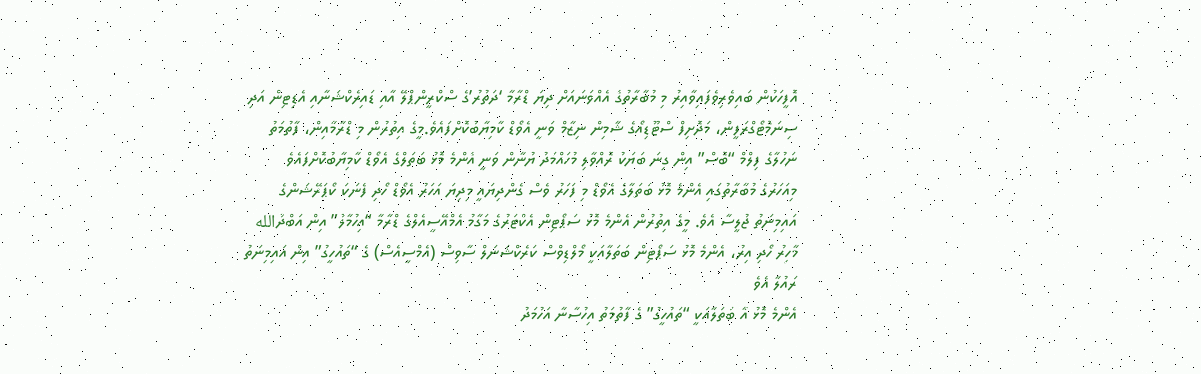އޮފީހަކުން ބައިވެރިވެފައިވާއިރު މި މުބާރާތުގެ އެއްވަނައަށް ދިޔަ ޑްރާމާ ‘ދަތުރު’ގެ ސްކްރީންޕްލޭ އާއި ޑައިރެކްޝަނާއި އެޑިޓިން އަދި ސިނަމޮޓޯގްރަފީން، މަދޮށިފް ސްޓޫޑިއޯގެ ޝާމިން ނިޒާމް ވަނީ އެވޯޑް ކާމިޔާބުކޮށްފައެވެ.މީގެ އިތުރުން މި ޑްރާމާއިން، ފާތުމަތު ނަހުލާގެ ފިލްމް “ބޮސް” އިން ގިނަ ބަޔަކު ރޮއްވާލި މުހައްމަދު ޔުނާން ވަނީ އެންމެ މޮޅު ބަތަލްގެ އެވޯޑް ކާމިޔާބުކޮށްފައެވެ
މިއަހަރުގެ މުބާރާތުގައި އެންމެ މޮޅު ބަތަލާގެ އެވޯޑް މި ފަހަރު ވެސް ގެންދިޔައީ މިދިޔަ އަހަރު އެވޯޑް ހޯދި ފެނަކަ ކޯޕަރޭޝަންގެ އައިމިނަތު ޖުލީސާ އެވެ. މީގެ އިތުރުން އެންމެ މޮޅު ސަޕޯޓިން އެކްޓަރުގެ މަގާމު އެމްއޭސީއެލްގެ ޑްރާމާ “އިހުމާލު” އިން އަބްދުالله މާހިރު ހޯދި އިރު، އެންމެ މޮޅު ސަޕޯޓިން ބަތަލާއަކީ މޯލްޑިވްސް ކަރެކްޝަނަލް ސާވިސް (އެމްސީއެސް) ގެ “ތައުހީގު” އިން އައިމިނަތު ރައުލާ އެވެ
އެންމެ މޮޅު އާ ބަތަލާއަކީ “ތައުހީގު” ގެ ފާތުމަތު އިހުސާނާ އަހުމަދު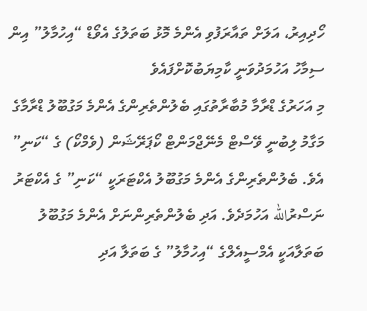ހޯދިއިރު، އަލަށް ތައާރަފުވި އެންމެ މޮޅު ބަތަލުގެ އެވޯޑް “އިހުމާލު” އިން ސިމާހު އަހުމަދުވަނީ ކާމިޔަބުކޮށްފައެވެ
މި އަހަރުގެ ޑްރާމާ މުބާރާތުގައި ބެލުންތެރިންގެ އެންމެ މަގުބޫލު ޑްރާމާގެ މަގާމު ލިބުނީ ވޭސްޓް މެނޭޖްމަންޓް ކޯޕަރޭޝަން (ވެމްކޯ) ގެ “ކަނި” އެވެ. ބެލުންތެރިންގެ އެންމެ މަގުބޫލު އެކްޓަރަކީ “ކަނި” ގެ އެކްޓަރު ނަސްރުالله އަހުމަދެވެ. އަދި ބެލުންތެރިންނަށް އެންމެ މަގުބޫލު ބަތަލާއަކީ އެމްސީއެލްގެ “އިހުމާލު” ގެ ބަތަލާ އަދި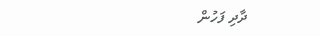ދާދި ފަހުން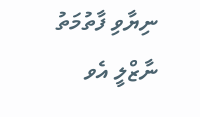ނިޔާވި ފާތުމަތު ނާޒްލީ އެވ